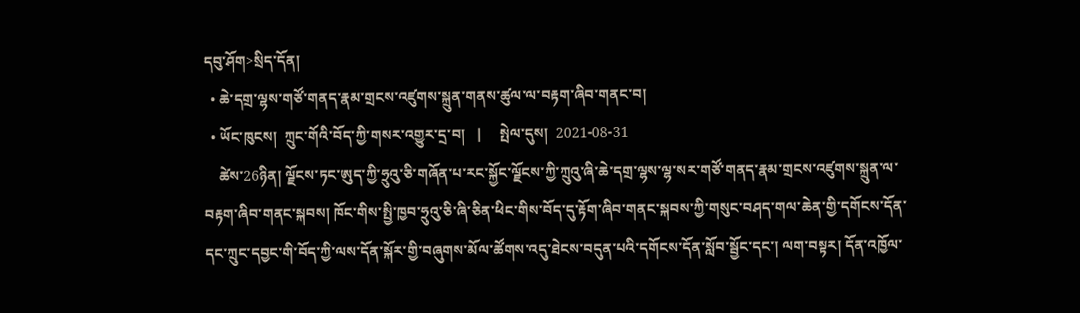དབུ་ཤོག>སྲིད་དོན།
  • ཆེ་དགྲ་ལྷས་གཙོ་གནད་རྣམ་གྲངས་འཛུགས་སྐྲུན་གནས་ཚུལ་ལ་བརྟག་ཞིབ་གནང་བ།
  • ཡོང་ཁུངས།  ཀྲུང་གོའི་བོད་ཀྱི་གསར་འགྱུར་དྲ་བ།   |     སྤེལ་དུས།  2021-08-31
    ཚེས་26ཉིན། ལྗོངས་ཏང་ཨུད་ཀྱི་ཧྲུའུ་ཅི་གཞོན་པ་རང་སྐྱོང་ལྗོངས་ཀྱི་ཀྲུའུ་ཞི་ཆེ་དགྲ་ལྷས་ལྷ་སར་གཙོ་གནད་རྣམ་གྲངས་འཛུགས་སྐྲུན་ལ་བརྟག་ཞིབ་གནང་སྐབས། ཁོང་གིས་སྤྱི་ཁྱབ་ཧྲུའུ་ཅི་ཞི་ཅིན་ཕིང་གིས་བོད་དུ་རྟོག་ཞིབ་གནང་སྐབས་ཀྱི་གསུང་བཤད་གལ་ཆེན་གྱི་དགོངས་དོན་དང་ཀྲུང་དབྱང་གི་བོད་ཀྱི་ལས་དོན་སྐོར་གྱི་བཞུགས་མོལ་ཚོགས་འདུ་ཐེངས་བདུན་པའི་དགོངས་དོན་སློབ་སྦྱོང་དང་། ལག་བསྟར། དོན་འཁྱོལ་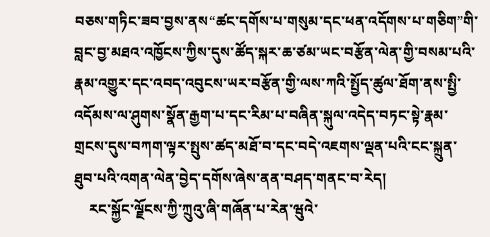བཅས་གཏིང་ཟབ་བྱས་ནས“ཚང་དགོས་པ་གསུམ་དང་ཕན་འདོགས་པ་གཅིག”གི་བླང་བྱ་མཐའ་འཁྱོངས་ཀྱིས་དུས་ཚོད་སྐར་ཆ་ཙམ་ཡང་བརྩོན་ལེན་གྱི་བསམ་པའི་རྣམ་འགྱུར་དང་འབད་འབུངས་ཡར་བརྩོན་གྱི་ལས་ཀའི་སྤྱོད་ཚུལ་ཐོག་ནས་སྤྱི་འདོམས་ལ་ཤུགས་སྣོན་རྒྱག་པ་དང་རིམ་པ་བཞིན་སྐུལ་འདེད་བཏང་སྟེ་རྣམ་གྲངས་དུས་བཀག་ལྟར་སྤུས་ཚད་མཐོ་བ་དང་བདེ་འཇགས་ལྡན་པའི་ངང་སྐྲུན་ཐུབ་པའི་འགན་ལེན་བྱེད་དགོས་ཞེས་ནན་བཤད་གནང་བ་རེད།
    རང་སྐྱོང་ལྗོངས་ཀྱི་ཀྲུའུ་ཞི་གཞོན་པ་རེན་ཝུའེ་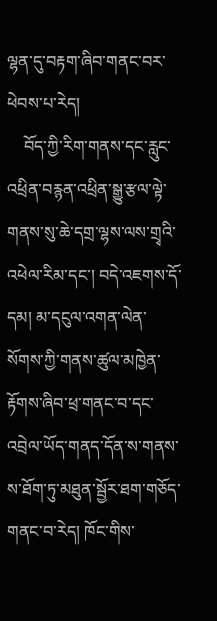ལྷན་དུ་བརྟག་ཞིབ་གནང་བར་ཕེབས་པ་རེད།
    བོད་ཀྱི་རིག་གནས་དང་རླུང་འཕྲིན་བརྙན་འཕྲིན་སྒྱུ་རྩལ་ལྟེ་གནས་སུ་ཆེ་དགྲ་ལྷས་ལས་གྲྭའི་འཕེལ་རིམ་དང་། བདེ་འཇགས་དོ་དམ། མ་དངུལ་འགན་ལེན་སོགས་ཀྱི་གནས་ཚུལ་མཁྱེན་རྟོགས་ཞིབ་ཕྲ་གནང་བ་དང་འབྲེལ་ཡོད་གནད་དོན་ས་གནས་ས་ཐོག་ཏུ་མཐུན་སྦྱོར་ཐག་གཅོད་གནང་བ་རེད། ཁོང་གིས་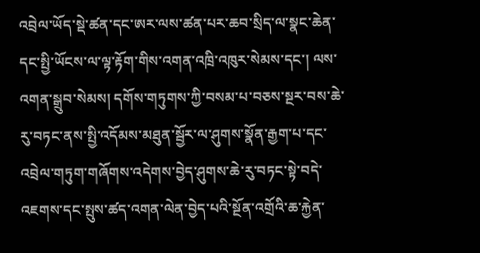འབྲེལ་ཡོད་སྡེ་ཚན་དང་ཨར་ལས་ཚན་པར་ཆབ་སྲིད་ལ་སྣང་ཆེན་དང་སྤྱི་ཡོངས་ལ་ལྟ་རྟོག་གིས་འགན་འཁྲི་འཁུར་སེམས་དང་། ལས་འགན་སྒྲུབ་སེམས། དགོས་གཏུགས་ཀྱི་བསམ་པ་བཅས་སྔར་བས་ཆེ་རུ་བཏང་ནས་སྤྱི་འདོམས་མཐུན་སྦྱོར་ལ་ཤུགས་སྣོན་རྒྱག་པ་དང་འབྲེལ་གཏུག་གཞོགས་འདེགས་བྱེད་ཤུགས་ཆེ་རུ་བཏང་སྟེ་བདེ་འཇགས་དང་སྤུས་ཚད་འགན་ལེན་བྱེད་པའི་སྔོན་འགྲོའི་ཆ་རྐྱེན་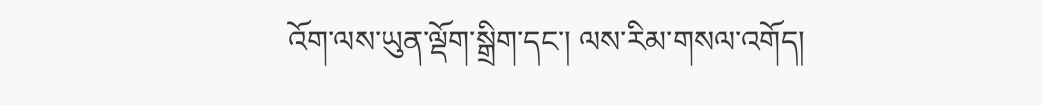འོག་ལས་ཡུན་ལྡོག་སྒྲིག་དང་། ལས་རིམ་གསལ་འགོད།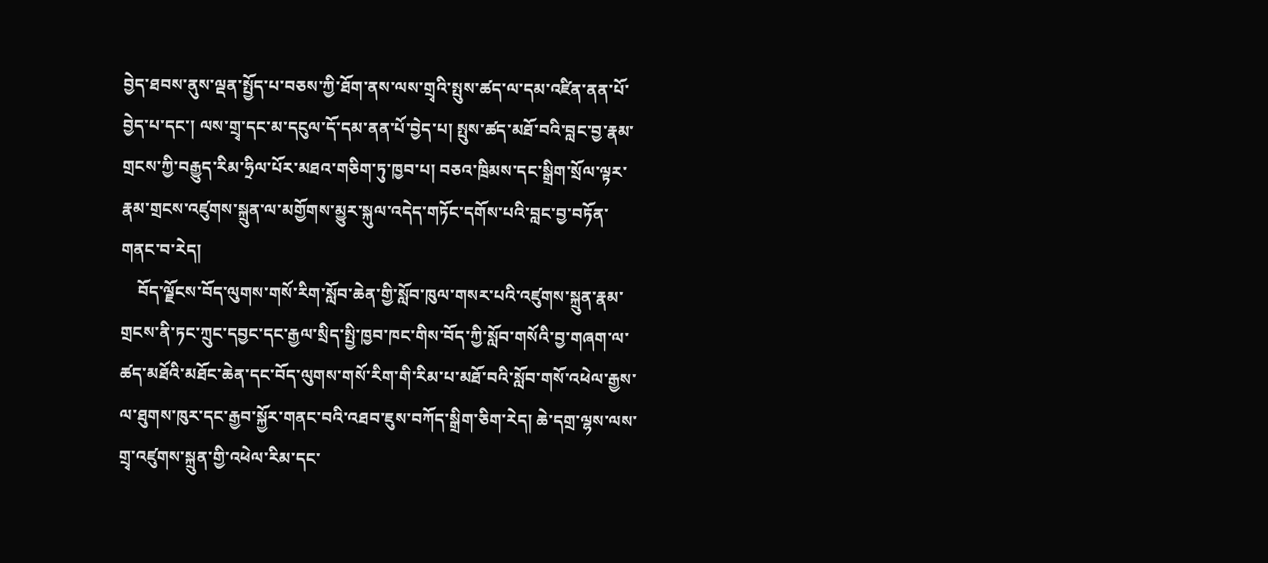བྱེད་ཐབས་ནུས་ལྡན་སྤྱོད་པ་བཅས་ཀྱི་ཐོག་ནས་ལས་གྲྭའི་སྤུས་ཚད་ལ་དམ་འཛིན་ནན་པོ་བྱེད་པ་དང་། ལས་གྲྭ་དང་མ་དངུལ་དོ་དམ་ནན་པོ་བྱེད་པ། སྤུས་ཚད་མཐོ་བའི་བླང་བྱ་རྣམ་གྲངས་ཀྱི་བརྒྱུད་རིམ་ཧྲིལ་པོར་མཐའ་གཅིག་ཏུ་ཁྱབ་པ། བཅའ་ཁྲིམས་དང་སྒྲིག་སྲོལ་ལྟར་རྣམ་གྲངས་འཛུགས་སྐྲུན་ལ་མགྱོགས་མྱུར་སྐུལ་འདེད་གཏོང་དགོས་པའི་བླང་བྱ་བཏོན་གནང་བ་རེད།
    བོད་ལྗོངས་བོད་ལུགས་གསོ་རིག་སློབ་ཆེན་གྱི་སློབ་ཁུལ་གསར་པའི་འཛུགས་སྐྲུན་རྣམ་གྲངས་ནི་ཏང་ཀྲུང་དབྱང་དང་རྒྱལ་སྲིད་སྤྱི་ཁྱབ་ཁང་གིས་བོད་ཀྱི་སློབ་གསོའི་བྱ་གཞག་ལ་ཚད་མཐོའི་མཐོང་ཆེན་དང་བོད་ལུགས་གསོ་རིག་གི་རིམ་པ་མཐོ་བའི་སློབ་གསོ་འཕེལ་རྒྱས་ལ་ཐུགས་ཁུར་དང་རྒྱབ་སྐྱོར་གནང་བའི་འཐབ་ཇུས་བཀོད་སྒྲིག་ཅིག་རེད། ཆེ་དགྲ་ལྷས་ལས་གྲྭ་འཛུགས་སྐྲུན་གྱི་འཕེལ་རིམ་དང་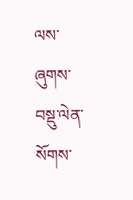ལས་ཞུགས་བསྡུ་ལེན་སོགས་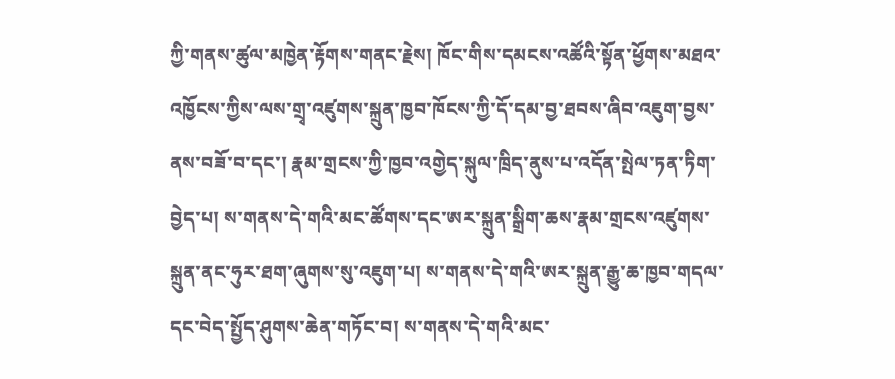ཀྱི་གནས་ཚུལ་མཁྱེན་རྟོགས་གནང་རྗེས། ཁོང་གིས་དམངས་འཚོའི་སྟོན་ཕྱོགས་མཐའ་འཁྱོངས་ཀྱིས་ལས་གྲྭ་འཛུགས་སྐྲུན་ཁྱབ་ཁོངས་ཀྱི་དོ་དམ་བྱ་ཐབས་ཞིབ་འཇུག་བྱས་ནས་བཟོ་བ་དང་། རྣམ་གྲངས་ཀྱི་ཁྱབ་འགྱེད་སྐུལ་ཁྲིད་ནུས་པ་འདོན་སྤེལ་ཏན་ཏིག་བྱེད་པ། ས་གནས་དེ་གའི་མང་ཚོགས་དང་ཨར་སྐྲུན་སྒྲིག་ཆས་རྣམ་གྲངས་འཛུགས་སྐྲུན་ནང་ཧུར་ཐག་ཞུགས་སུ་འཇུག་པ། ས་གནས་དེ་གའི་ཨར་སྐྲུན་རྒྱུ་ཆ་ཁྱབ་གདལ་དང་བེད་སྤྱོད་ཤུགས་ཆེན་གཏོང་བ། ས་གནས་དེ་གའི་མང་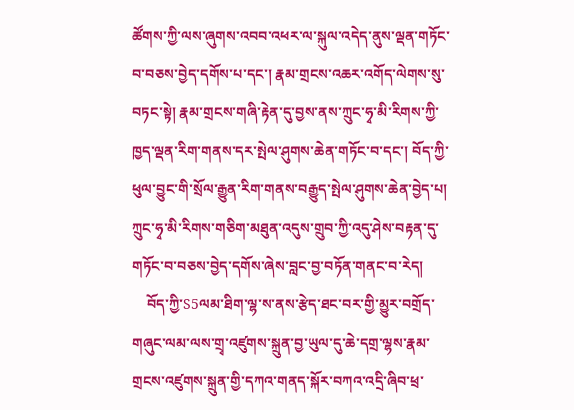ཚོགས་ཀྱི་ལས་ཞུགས་འབབ་འཕར་ལ་སྐུལ་འདེད་ནུས་ལྡན་གཏོང་བ་བཅས་བྱེད་དགོས་པ་དང་། རྣམ་གྲངས་འཆར་འགོད་ལེགས་སུ་བཏང་སྟེ། རྣམ་གྲངས་གཞི་རྟེན་དུ་བྱས་ནས་ཀྲུང་ཧྭ་མི་རིགས་ཀྱི་ཁྱད་ལྡན་རིག་གནས་དར་སྤེལ་ཤུགས་ཆེན་གཏོང་བ་དང་། བོད་ཀྱི་ཕུལ་བྱུང་གི་སྲོལ་རྒྱུན་རིག་གནས་བརྒྱུད་སྤེལ་ཤུགས་ཆེན་བྱེད་པ། ཀྲུང་ཧྭ་མི་རིགས་གཅིག་མཐུན་འདུས་གྲུབ་ཀྱི་འདུ་ཤེས་བརྟན་དུ་གཏོང་བ་བཅས་བྱེད་དགོས་ཞེས་བླང་བྱ་བཏོན་གནང་བ་རེད།
    བོད་ཀྱི་S5ལམ་ཐིག་ལྷ་ས་ནས་རྩེད་ཐང་བར་གྱི་མྱུར་བགྲོད་གཞུང་ལམ་ལས་གྲྭ་འཛུགས་སྐྲུན་བྱ་ཡུལ་དུ་ཆེ་དགྲ་ལྷས་རྣམ་གྲངས་འཛུགས་སྐྲུན་གྱི་དཀའ་གནད་སྐོར་བཀའ་འདྲི་ཞིབ་ཕྲ་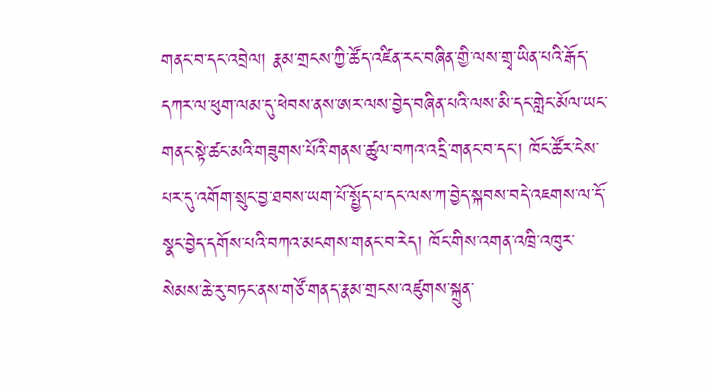གནང་བ་དང་འབྲེལ། རྣམ་གྲངས་ཀྱི་ཚོད་འཛིན་རང་བཞིན་གྱི་ལས་གྲྭ་ཡིན་པའི་རྒོད་དཀར་ལ་ཕུག་ལམ་དུ་ཕེབས་ནས་ཨར་ལས་བྱེད་བཞིན་པའི་ལས་མི་དང་གླེང་མོལ་ཡང་གནང་སྟེ་ཚང་མའི་གཟུགས་པོའི་གནས་ཚུལ་བཀའ་འདྲི་གནང་བ་དང་། ཁོང་ཚོར་ངེས་པར་དུ་འགོག་སྲུང་བྱ་ཐབས་ཡག་པོ་སྤྱོད་པ་དང་ལས་ཀ་བྱེད་སྐབས་བདེ་འཇགས་ལ་དོ་སྣང་བྱེད་དགོས་པའི་བཀའ་མངགས་གནང་བ་རེད། ཁོང་གིས་འགན་འཁྲི་འཁུར་སེམས་ཆེ་རུ་བཏང་ནས་གཙོ་གནད་རྣམ་གྲངས་འཛུགས་སྐྲུན་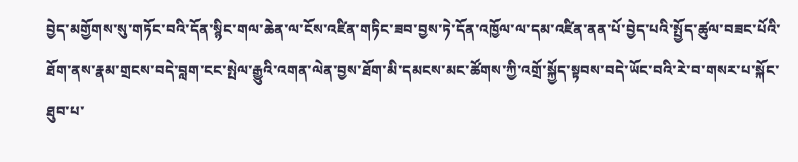བྱེད་མགྱོགས་སུ་གཏོང་བའི་དོན་སྙིང་གལ་ཆེན་ལ་ངོས་འཛིན་གཏིང་ཟབ་བྱས་ཏེ་དོན་འཁྱོལ་ལ་དམ་འཛིན་ནན་པོ་བྱེད་པའི་སྤྱོད་ཚུལ་བཟང་པོའི་ཐོག་ནས་རྣམ་གྲངས་བདེ་བླག་ངང་སྤེལ་རྒྱུའི་འགན་ལེན་བྱས་ཐོག་མི་དམངས་མང་ཚོགས་ཀྱི་འགྲོ་སྐྱོད་སྟབས་བདེ་ཡོང་བའི་རེ་བ་གསར་པ་སྐོང་ཐུབ་པ་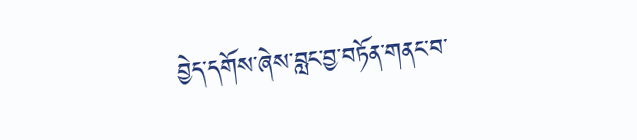བྱེད་དགོས་ཞེས་བླང་བྱ་བཏོན་གནང་བ་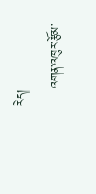རེད།
    འགན་འཁུར་རྩོམ་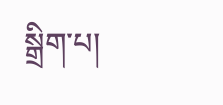སྒྲིག་པ།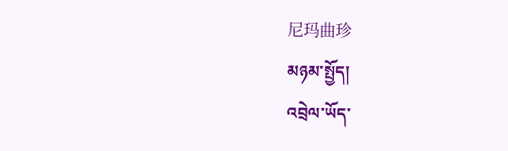尼玛曲珍
མཉམ་སྤྱོད།
འབྲེལ་ཡོད་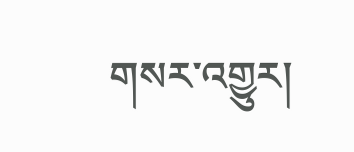གསར་འགྱུར།